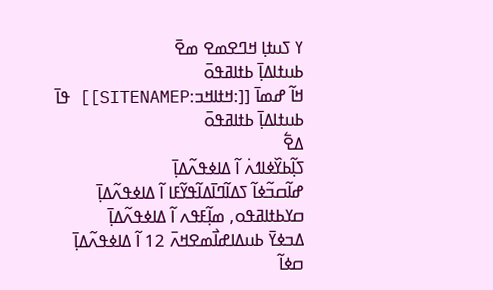ߌ ߖߎߙߊ߲ ߞߣߐߘߐ ߘߐ߫
ߕߎߙߊߡߊ߲߫ ߕߙߊߥߟߋ߫
ߞߊ߬ ߝߘߊ߫ [[:ߞߙߊߞߏ:SITENAMEP]] ߟߊ߫
ߕߎߙߊߡߊ߲߫ ߕߙߊߥߟߋ߫
ߡߐ߱
ߖߊ߲߬ߕߌ߰ߦߊߗߍ߭ ߊ߬ ߡߊߦߟߍ߬ߡߊ߲߫
ߝߊ߬ߛߏ߬ߦߊ߬ ߖߡߊ߬ߣߊ߫ߡߊ߬ߟߌ߬ߓߊ ߊ߬ ߡߊߦߟߍ߬ߡߊ߲߫
ߛߌߕߙߊߥߟߋ, ߘߊ߲߬ߓߟߍ ߊ߬ ߡߊߦߟߍ߬ߡߊ߲߫
ߡߏߦߌ߫ ߕߎߡߊߝߊ߯ߘߐߞߍ߫ 12 ߊ߬ ߡߊߦߟߍ߬ߡߊ߲߫
ߛߦߊ߬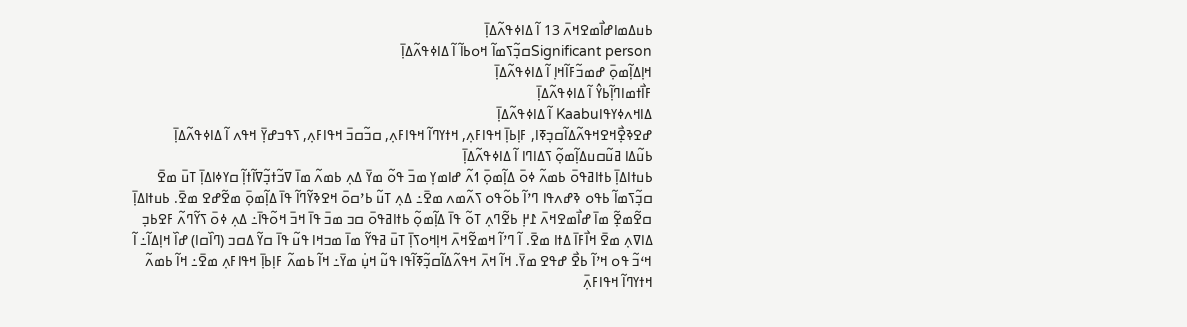ߕߎߡߘߊߝߊ߯ߘߐߞߍ߫ 13 ߊ߬ ߡߊߦߟߍ߬ߡߊ߲߫
Significant personߛߏ߲߬ߖߘߊ߬ ߞߋߕߊ߬ ߊ߬ ߡߊߦߟߍ߬ߡߊ߲߫
ߞߊ߲ߡߊ߲߬ߘߋ߲߫ ߝߘߏ߬ߓߊ߬ߞߊ߲ ߊ߬ ߡߊߦߟߍ߬ߡߊ߲߫
ߓߊ߯ߙߘߊߣߊ߲߬ߕߌ߮ ߊ߬ ߡߊߦߟߍ߬ߡߊ߲߫
ߡߊߞߍߦߌߟߊKaabu ߊ߬ ߡߊߦߟߍ߬ߡߊ߲߫
ߝߐߢߐ߲߯ߞߐߞߟߍ߬ߡߊ߬ߛߏ߲ߧߊ, ߓߊ߲ߕߊ߲߫ ߞߟߊߓߍ߲, ߞߙߌߣߊ߬ ߞߟߊߓߍ߲, ߛߏ߬ߛߏ߫ ߞߟߊߓߍ߲, ߖߟߏߝߌ߲߫ ߞߟߍ ߊ߬ ߡߊߦߟߍ߬ߡߊ߲߫
ߕߎ߬ߡߊ ߥߎ߬ߛߎߡߊ߲߬ߘߋ߲߬ ߖߡߊߣߊ ߊ߬ ߡߊߦߟߍ߬ߡߊ߲߫
ߕߎߙߊߡߊ߲߫ ߕߙߊߥߟߋ߫ ߕߘߍ߬ ߦߋ߫ ߡߊ߲߬ߘߋ߲߫ ߗߍ߬ ߝߊߘߌ߲ ߘߏ߫ ߟߋ߬ ߘߌ߫ ߡߍ߲ ߕߘߍ߬ ߘߊ߫ ߜߏ߬ߙߏ߲߬ߜߊ߬ߙߊ߲߬ ߛߌߦߊߡߊ߲߫ ߠߎ߫ ߘߐ߫ ߛߏ߲߬ߖߘߊ߬ ߕߟߋ ߢߝߍߟߊ ߣߴߊ߬ ߕߋ߬ߟߋ ߖߍ߬ߘߍ ߘߐ߫߸ ߡߍ߲ ߠߎ߬ ߕߴߛߋ߫ ߞߐߢߌ߬ߣߊ߬ ߟߊ߫ ߡߊ߲߬ߘߋ߲߫ ߘߐ߬ߝߐ ߘߐ߫. ߕߎߙߊߡߊ߲߫ ߛߐ߬ߘߐ߲߬ ߘߊ߫ ߝߊ߯ߘߐߞߍ߫ ߁߂߲ ߕߐ߬ߣߍ߲ ߠߋ߬ ߟߊ߫ ߡߊ߲߬ߘߋ߲߬ ߕߙߊߥߟߋ߫ ߛߏ ߘߏ߫ ߟߊ߫ ߞߏ߫ ߞߋ߬ߟߊ߫߸ ߡߍ߲ ߦߋ߫ ߖߌ߬ߣߍ߬ ߓߐߕߏ߲ ߡߊߜߍ߲ ߘߐ߫ ߞߊ߯ߓߊ߫ ߡߙߊ ߘߐ߫. ߊ߬ ߣߴߊ߬ ߞߘߐ߬ߞߍ߫ ߞߊ߲ߞߋߖߊ߲߫ ߠߎ߫ ߥߟߌ߬ ߘߊ߫ ߘߏߞߊ ߟߎ߬ ߟߊ߫ ߛߌ߬ ߡߛߏ (ߣߊ߰ߛߊ) ߝߊ߰ ߞߊ߲ߡߊ߬߸ ߊ߬ ߞߵߏ߬ ߟߋ ߞߴߊ߬ ߕߐ߯ ߝߟߐ ߘߌ߫. ߞߊ߬ ߞߍ߫ ߞߟߍ߬ߡߊ߬ߛߏ߲߬ߧߊ߬ߟߊ ߟߎ߬ ߞߎ߲߭ ߘߌ߫߸ ߞߊ߬ ߕߘߍ߬ ߓߊ߲ߕߊ߲߫ ߞߟߊߓߍ߲ ߘߐ߫߸ ߞߊ߬ ߕߘߍ߬ ߞߙߌߣߊ߬ ߞߟߊߓߍ߲߫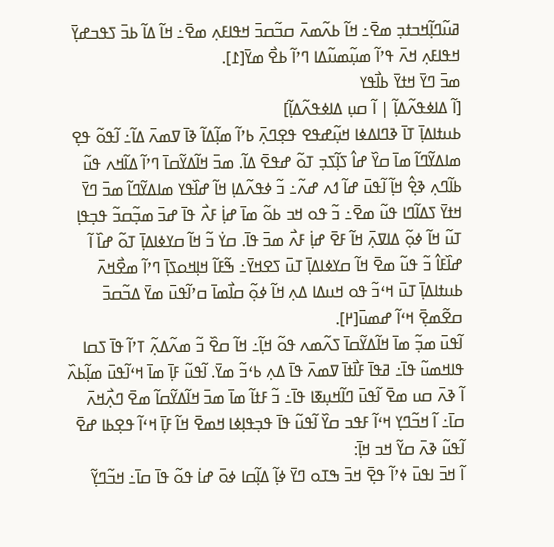ߥߎ߬ߣߊ߲߬ߞߏߙߏ߲ ߘߐ߫߸ ߞߊ߬ ߕߍ߬ߘߍ߫ ߛߏ߬ߛߏ߫ ߞߟߊߓߍ߲ ߘߐ߫߸ ߞߊ߬ ߡߊ߬ ߕߏ߫ ߖߟߏߝߌ߲߫ ߞߟߊߓߍ߲ ߞߍ߫ ߟߴߊ߬ ߘߎ߲߬ߘߎ߬ߡߊ ߣߴߊ߬ ߕߐ߯ ߘߌ߫[߁].
ߘߏ߫ ߣߌ߫ ߞߙߌ߫ ߕߊ߯ߟߌ
[ߊ߬ ߡߊߦߟߍ߬ߡߊ߲߬ | ߊ߬ ߛߎ߲ ߡߊߦߟߍ߬ߡߊ߲߬]
ߕߎߙߊߡߊ߲߫ ߠߊ߫ ߢߣߊߡߦߊ ߞߎ߲߬ߝߟߐ ߟߐ߲ߣߍ߲߫ ߕߴߊ߬ ߘߊ߲߬ߡߊ߬ ߢߊ߫ ߜߘߍ߫ ߡߊ߬߸ ߊ߬ߟߋ߬ ߟߐ߲ ߘߊߡߌ߬ߣߊ߬ ߘߊ߫ ߛߌ߰ ߝߊ߮ ߖߊ߲߬ߖߏ߲ ߠߋ߬ ߝߟߐ߫ ߡߊ߬. ߘߏ߫ ߞߊ߬ߡߌ߬ߛߊ߫ ߣߴߊ߬ ߡߊ߬ߞߍ ߟߎ߬ ߕߊ߬ߣߍ߲ ߢߐ߲߮ ߞߊ߲߬ ߊ߬ߟߎ߫ ߝߊ߬ ߗߍ ߝߍ߬߸ ߏ߬ ߦߟߍ߬ߡߊ߲ ߞߊ߬ ߝߊ߰ߟߌ ߘߊߡߌ߬ߣߊ߬ ߘߏ߫ ߣߌ߫ ߞߙߌ߫ ߖߡߊ߬ߣߊ ߟߎ߬ ߘߐ߫߸ ߏ߬ ߟߋ ߞߏ ߕߋ߬ ߘߊ߫ ߝߊ߲߭ ߓߍ߯ ߟߊ߫ ߝߏ߫ ߘߏ߲߬ߛߏ߬ ߟߏ߲ߟߊ߲ ߠߎ߬ ߞߊ߬ ߦߋ߲߬ ߡߊߜߍ߲߫ ߞߊ߬ ߓߐ߫ ߝߊ߲߭ ߓߍ߯ ߘߏ߫ ߟߊ߫. ߛߌ߭ ߏ߬ ߞߊ߬ ߛߌߦߊߡߊ߲߫ ߠߋ߬ ߝߊ߰ ߊ߬ ߝߊ߰ߓߊ߮ ߏ߬ ߟߎ߬ ߘߐ߫ ߞߊ߬ ߛߌߦߊߡߊ߲߫ ߠߎ߫ ߖߐߞߌ߫߸ ߒ߬ߓߊ߬ ߞߊ߲ߞߋߖߊ߲߫ ߣߴߊ߬ ߘߐ߯ߞߍ߫ ߕߎߙߊߡߊ߲߫ ߠߎ߫ ߞߵߏ߬ ߟߋ ߞߎߡߊ ߡߍ߲ ߞߊ߬ ߦߋ߲߬ ߛߊ߯ߘߊ߫ ߛߴߊ߬ߟߎ߫ ߘߌ߫ ߡߏ߬ߛߏ߫ ߛߐ߬ߘߐ߲߫ ߞߵߊ߬ ߝߘߎ߫[߂].
ߊ߬ߟߎ߫ ߘߏ߲߬ ߘߊ߫ ߞߊ߬ߡߌ߬ߛߊ߫ ߖߍ߬ߘߍ ߟߋ߬ ߞߊ߲߬߸ ߞߊ߬ ߛߐ߰ ߏ߬ ߘߍ߬ߡߍ߲߬ ߠߴߊ߬ ߟߊ߫ ߖߛߊ ߟߊߞߘߎ߬ ߟߊ߫߸ ߥߟߊ߫ ߓߊ߯ߙߊ߫ ߜߘߍ߫ ߟߊ߫ ߡߍ߲ ߕߵߏ߬ ߘߌ߫. ߊ߬ߟߎ߬ ߓߊ߲߫ ߘߊ߫ ߞߵߊ߬ߟߎ߫ ߘߊ߲߬ߕߍ߰ ߊ߬ ߢߍ߫ ߛߎ ߘߐ߫ ߊ߬ߟߎ߫ ߣߊ߬ߞߎ߲ߧߊ ߟߊ߫߸ ߏ߬ ߓߙߊ߬ ߘߊ߫ ߘߏ߫ ߞߊ߬ߡߌ߬ߛߊ߬ ߘߐ߫ ߣߍ߲߯ߞߍ߫ ߛߊ߫߸ ߊ߬ ߞߏ߬ߣߌ߲ ߞߵߊ߬ ߓߟߏ ߛߌ߰ ߊ߬ߟߎ߬ ߟߊ߫ ߟߏ߲ߟߊ߲ߦߊ ߞߘߐ߫ ߞߊ߬ ߓߊ߲߫ ߞߵߊ߬ ߟߐ߲ߕߊ ߝߐ߫ ߊ߬ߟߎ߬ ߢߍ߫ ߛߌ߬ ߞߏ ߞߊ߲߫:
ߊ߬ ߞߏ߫ ߊߟߎ߫ ߦߴߊ߬ ߟߐ߲߫ ߞߏ߫ ߒߠߋ ߣߌ߫ ߦߊ߲߬ ߡߊ߲߬ߛߊ ߦߋ߫ ߝߊ߭ ߟߋ߬ ߟߊ߫ ߛߊ߫߸ ߞߏ߬ߣߌ߲߬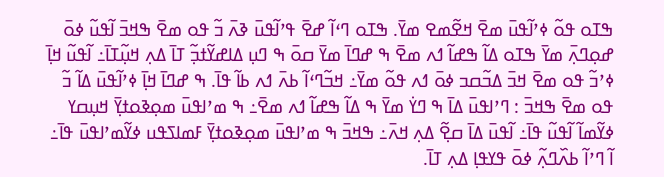ߒߠߋ ߟߋ߬ ߦߴߊ߬ߟߎ߫ ߘߐ߫ ߞߐ߬ߘߐ ߘߌ߫. ߒߠߋ ߣߵߊ߬ ߝߐ߫ ߟߴߊ߬ߟߎ߫ ߢߍ߫ ߏ߬ ߟߋ ߘߐ߫ ߒߞߏ߫ ߊ߬ߟߎ߬ ߦߋ߫ ߝߋ߲ߣߍ߲߫ ߘߌ߫ ߒߠߋ ߡߊ߬ ߒߝߊ߬ ߗߍ ߘߐ߫ ߒ ߝߣߊ߫ ߘߌ߫ ߛߋ߫ ߒ ߣߎ߲ ߡߊߝߌ߬ߙߏ߲߬ ߠߊ߫ ߡߍ߲ ߞߎ߲߬ߠߊ߫߸ ߊ߬ߟߎ߬ ߞߊ߲߫ ߦߴߏ߬ ߟߋ ߘߐ߫ ߞߏ߫ ߡߏ߬ߛߏ ߦߋ߫ ߗߍ ߟߋ߬ ߘߌ߫߸ ߞߏ߬ߣߵߊ߬ ߕߍ߫ ߗߍ ߕߊ߬ ߟߊ߫. ߒ ߝߣߊ߫ ߞߊ߲߫ ߦߴߊ߬ߟߎ߫ ߡߊ߬ ߏ߬ ߟߋ ߘߐ߫ ߒߞߏ߫ : ߣߴߊߟߎ߫ ߡߊ߫ ߒ ߣߌ߭ ߘߌ߫ ߒ ߡߊ߬ ߒߝߊ߬ ߗߍ ߘߐ߫߸ ߒ ߘߴߊߟߎ߫ ߘߋ߲ߢߋߙߌ߲߫ ߞߎ߲ߛߌ ߦߌ߬ߘߊ߬ ߊ߬ߟߎ߬ ߟߊ߫߸ ߊ߬ߟߎ߫ ߡߊ߫ ߛߐ߲߬ ߡߍ߲ ߞߍ߫߸ ߒߞߏ߫ ߒ ߘߴߊߟߎ߫ ߘߋ߲ߢߋߙߌ߲߫ ߓߘߊߖߟߎ ߦߌ߬ߘߴߊߟߎ߫ ߟߊ߫߸ ߊ߬ ߣߴߊ߬ ߕߍ߰ߣߍ߲߬ ߦߋ߫ ߟߌߟߊ߲ ߡߍ߲ ߠߊ߫.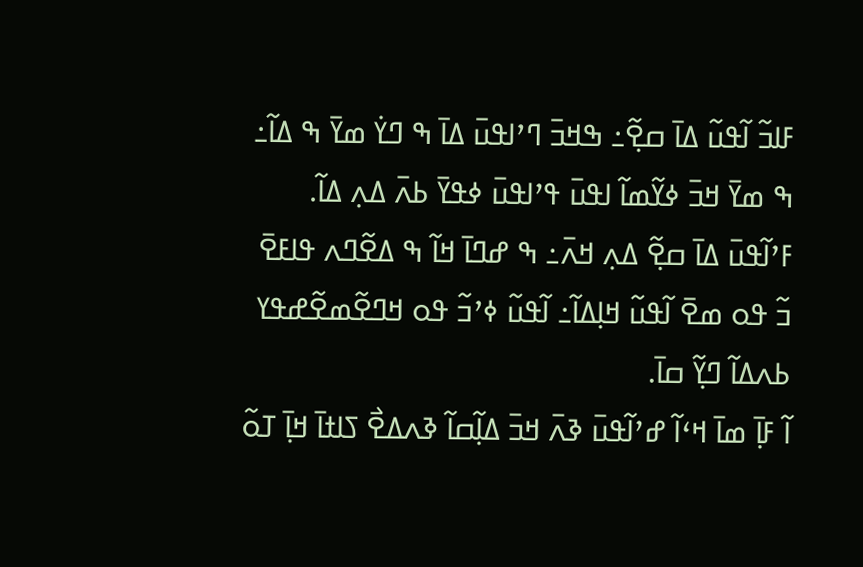ߓߊߏ߬ ߊ߬ߟߎ߬ ߡߊ߫ ߛߐ߲߬߸ ߒߞߏ߫ ߣߴߊߟߎ߫ ߡߊ߫ ߒ ߣߌ߭ ߘߌ߫ ߒ ߡߊ߬߸ ߒ ߘߌ߫ ߞߏ߫ ߦߌ߬ߘߊ߬ ߊߟߎ߫ ߟߴߊߟߎ߫ ߦߟߌ߫ ߕߍ߫ ߡߍ߲ ߡߊ߬. ߓߴߊ߬ߟߎ߫ ߡߊ߫ ߛߐ߲߬ ߡߍ߲ ߞߍ߫߸ ߒ ߝߣߊ߫ ߞߊ߬ ߒ ߡߐ߬ߣߍ ߟߊߓߐ߫ ߏ߬ ߟߋ ߘߐ߫ ߊ߬ߟߎ߬ ߞߊ߲ߡߊ߬߸ ߊ߬ߟߎ߬ ߦߴߏ߬ ߟߋ ߞߣߐ߬ߘߐ߬ߝߟߌ ߕߍߡߊ߬ ߣߌ߲߬ ߛߊ߫.
ߊ߬ ߓߊ߲߫ ߘߊ߫ ߞߵߊ߬ ߝߴߊ߬ߟߎ߫ ߢߍ߫ ߞߏ߫ ߡߊ߲߬ߛߊ߬ ߢߍߡߐ߯ ߖߊߙߊ߫ ߞߊ߲߫ ߠߋ߬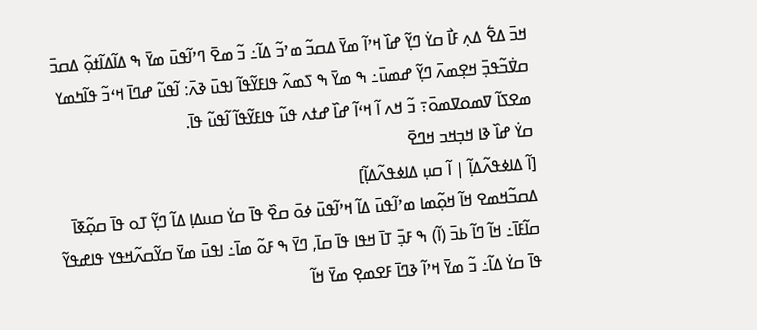ߞߏ߫ ߡߐ߱ ߡߍ߲ ߓߊ߯ ߛߌ߭ ߣߌ߲߬ ߝߊ߰ ߞߴߊ߬ ߘߌ߫ ߡߛߏ߬ ߘߴߏ߬ ߡߊ߬߸ ߏ߬ ߘߐ߫ ߣߴߊ߬ߟߎ߫ ߘߌ߫ ߒ ߡߊ߬ߡߊ߬ߙߋ߲߬ ߡߛߏ߫ ߛߜ߭ߏ߬ߟߏ߲߫ ߞߐ߲ߘߍ߫ ߣߌ߲߬ ߝߘߎ߫߸ ߒ ߘߌ߫ ߒ ߖߘߍ߬ ߟߊߓߌ߬ߟߊ߬ ߊߟߎ߫ ߢߍ߫: ߊ߬ߟߎ߬ ߝߣߊ߫ ߞߵߏ߬ ߟߊ߬ߤߘߌ ߘߐߖߊ߬ ߜߘߋߜߘߋ߫߹ ߏ߬ ߞߍ ߊ߬ ߞߵߊ߬ ߝߊ߰ ߝߙߍ ߟߎ߬ ߟߊߓߌ߬ߟߊ߬ ߊ߬ߟߎ߬ ߟߊ߫.
ߛߌ߭ ߝߊ߰ ߢߊ ߞߏ߲ߞߏ ߞߣߐ߫
[ߊ߬ ߡߊߦߟߍ߬ߡߊ߲߬ | ߊ߬ ߛߎ߲ ߡߊߦߟߍ߬ߡߊ߲߬]
ߡߛߏ߬ߞߘߐ ߞߊ߬ ߞߋ߲߬ߘߊ ߘߴߊ߬ߟߎ߫ ߡߊ߬ ߞߴߊ߬ߟߎ߫ ߦߋ߫ ߛߐ߰ ߟߊ߫ ߛߌ߭ ߛߎߡߊ߲ ߡߊ߬ ߣߌ߲߬ ߠߋ ߟߊ߫ ߛߋ߲߬ߧߊ߫ ߛߊ߬ߓߊ߫߸ ߞߊ߬ ߣߊ߬ ߕߏ߫ (ߊ߬) ߒ ߓߏ߲߫ ߠߊ߫ ߞߟߊ ߟߊ߫ ߛߊ߫, ߣߌ߫ ߒ ߓߋ߬ ߘߊ߫߸ ߊߟߎ߫ ߘߌ߫ ߛߌ߬ߛߍ߬ߞߟߌ ߟߊߝߟߌ߬ ߟߊ߫ ߛߌ߭ ߡߊ߬߸ ߏ߬ ߘߌ߫ ߞߴߊ߬ ߢߣߊ߫ ߓߐߘߐ߲ ߘߌ߫ ߞߊ߬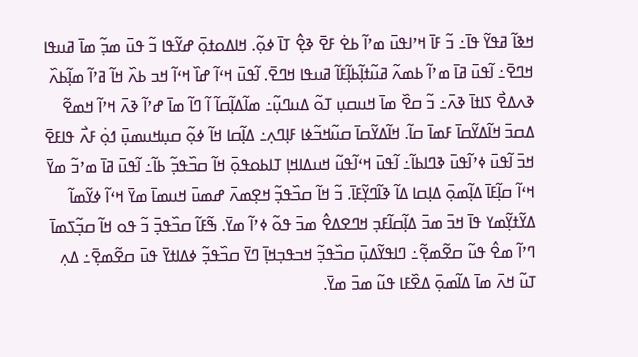ߞߢߊ߬ ߥߟߌ߬ ߟߊ߫߸ ߏ߬ ߓߊ߫ ߞߴߊߟߎ߫ ߘߴߊ߬ ߕߐ߭ ߓߐ߫ ߢߐ߲߮ ߠߊ߫ ߦߋ߲߬. ߞߊߡߋߙߋ߲߫ ߝߌ߬ߟߊ ߏ߬ ߟߎ߫ ߘߏ߲߬ ߘߊ߫ ߥߎߟߊ ߞߣߐ߫߸ ߊ߬ߟߎ߫ ߥߊ߫ ߘߴߊ߬ ߕߘߍ߬ ߥߎ߬ߙߊ߲߬ߕߊ߲߬ߓߊ߬ ߥߎߟߊ ߞߣߐ߫. ߊ߬ߟߎ߫ ߞߵߊ߬ ߝߊ߰ ߞߵߊ߬ ߞߏ ߕߍ߰ ߞߊ߬ ߥߴߊ߬ ߘߊ߲߬ߕߍ߰ ߢߍߡߐ߯ ߖߊߙߊ߫ ߢߍ߫߸ ߏ߬ ߛߐ߰ ߘߊ߫ ߞߎߛߎ߲ ߠߋ߬ ߡߎߣߎ߲߬߸ ߘߊ߬ߡߊ߲߬ߛߊ߬ ߊ߬ ߣߊ߬ ߘߊ߫ ߝߴߊ߬ ߢߍ߫ ߞߴߊ߬ ߞߘߐ߬ ߡߛߏ߫ ߞߊ߬ߡߌ߬ߛߊ߫ ߓߘߊ߫ ߛߊ߬. ߞߊ߬ߡߌ߬ߛߊ߫ ߛߎ߬ߞߏ߬ߦߊ ߓߊ߲ߣߍ߲߸ ߡߊ߲߬ߛߊ ߞߊ߬ ߦߋ߲߬ ߛߎ߲ߞߎߘߎ߲߫ ߗߋ߲߭ ߓߍ߯ ߟߊߓߐ߫ ߞߏ߫ ߊ߬ߟߎ߫ ߦߴߊ߬ߟߎ߫ ߢߣߊߕߊ߬߸ ߊ߬ߟߎ߫ ߞߵߊ߬ߟߎ߬ ߞߎߡߊߞߊ߲ ߠߊߕߋߟߋ߲߫ ߞߊ߬ ߛߏ߰ߟߏ߲߬ ߕߊ߬߸ ߊ߬ߟߎ߫ ߥߊ߫ ߘߴߏ߬ ߘߌ߫ ߞߵߊ߬ ߛߊ߲߬ߓߊ߫ ߡߊ߲߬ߘߋ߲߫ ߡߊ߲ߛߊ ߡߊ߬ ߢߊ߬ߣߌ߲߬ߓߊ߫. ߏ߬ ߞߊ߬ ߛߏ߰ߟߏ߲߬ ߞߐ߲ߘߍ߫ ߝߘߎ߫ ߞߎߘߊ߫ ߘߌ߫ ߞߵߊ߬ ߦߌ߬ߘߊ߬ ߡߌ߬ߙߌ߲߬ߘߌ ߟߊ߫ ߞߏ߫ ߘߏ߫ ߡߊ߲߬ߛߊ߬ߓߏ߲ ߞߣߐߡߐ߮ ߘߏ߫ ߟߋ߬ ߦߴߊ߬ ߘߌ߫. ߒ߬ߓߊ߬ ߛߏ߰ߟߏ߲߫ ߏ߬ ߟߋ ߞߊ߬ ߛߏ߲߬ߖߘߊ߫ ߣߴߊ߬ ߘߐ߮ ߟߎ߬ ߛߐ߬ߘߐ߲߬߸ ߣߊߟߌ߬ߡߎ߲߫ ߛߏ߰ߟߏ߲߬ ߞߏߟߏ߲ߞߊ߲߫ ߣߌ߫ ߛߏ߰ߟߏ߲߬ ߦߡߊߙߌ߫ ߟߎ߫ ߛߐ߬ߘߐ߲߫߸ ߡߍ߲ ߠߎ߬ ߞߍ߫ ߘߊ߫ ߡߊ߬ߘߋ߲߫ ߡߐ߰ߓߊ ߟߎ߬ ߘߏ߫ ߘߌ߫.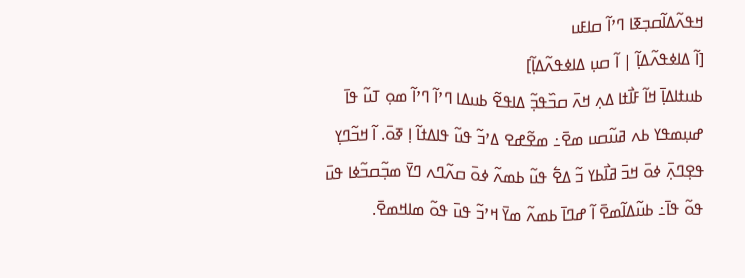ߞߟߍ߬ߡߊ߬ߛߏ߲ߧߊ ߣߴߊ߬ ߛߊߓߎ
[ߊ߬ ߡߊߦߟߍ߬ߡߊ߲߬ | ߊ߬ ߛߎ߲ ߡߊߦߟߍ߬ߡߊ߲߬]
ߕߎߙߊߡߊ߲߫ ߞߊ߬ ߓߊ߯ߙߊ ߡߍ߲ ߞߍ߫ ߛߏ߰ߟߏ߲߬ ߡߊߟߐ߬ ߕߎߡߊ ߣߴߊ߬ ߣߴߊ߬ ߘߋ߲ ߠߎ߬ ߟߊ߫ ߝߎ߲ߘߟߌ ߕߍ ߥߎ߬ߛߎ ߘߐ߫߸ ߘߐ߬ߝߐ ߡߴߏ߬ ߟߎ߬ ߟߊߡߙߊ߬ ߊ߲ ߧߋ߫. ߊ߬ ߞߏ߬ߣߌ߲ ߟߐ߲ߣߍ߲߫ ߦߋ߫ ߞߏ߫ ߥߊ߯ߕߌ ߏ߬ ߡߐ߱ ߟߎ߬ ߕߘߍ߬ ߦߋ߫ ߛߍ߬ߣߍ ߣߌ߫ ߘߏ߲߬ߛߏ߬ߦߊ ߟߎ߫ ߟߋ߬ ߟߊ߫߸ ߕߎ߬ߡߊ߬ߘߐ߫ ߊ߬ ߝߣߊ߫ ߕߘߍ߬ ߘߌ߫ ߞߴߏ߬ ߟߎ߫ ߟߋ߬ ߘߊߞߘߐ߫.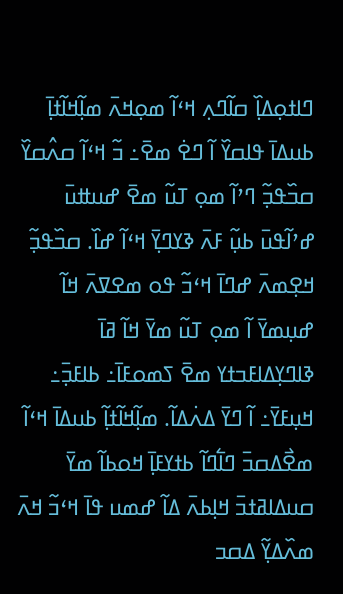ߣߊߙߋ߲ߡߊ߲߰ ߛߊ߬ߣߍ߲ ߞߵߊ߬ ߘߋ߲ߞߍ߫ ߘߊ߲߬ߞߊ߬ߙߊ߲߫ ߕߎߡߊ߫ ߟߊߛߌ߰ ߊ߬ ߣߐ߭ ߘߐ߫߸ ߏ߬ ߞߵߊ߬ ߛߍ߮ߛߌ߰ ߛߏ߰ߟߏ߲߬ ߣߴߊ߬ ߘߋ߲ ߠߎ߬ ߘߐ߫ ߝߎߚߎ߫ ߝߴߊ߬ߟߎ߫ ߕߎ߲߬ ߓߍ߫ ߢߌߣߌ߲߫ ߞߵߊ߬ ߝߊ߰. ߛߏ߰ߟߏ߲߬ ߞߐ߲ߘߍ߫ ߝߣߊ߫ ߞߵߏ߬ ߟߋ ߘߐߜߍ߫ ߞߊ߬ ߝߎ߲ߘߌ߫ ߊ߬ ߘߋ߲ ߠߎ߬ ߘߌ߫ ߞߊ߬ ߥߊ߫ ߢߊߣߌ߲ߡߊߓߏߙߌ ߘߐ߫ ߖߘߋߓߊ߫߸ ߕߊߓߏ߲߫߸ ߞߎ߲ߓߌ߫߸ ߊ߬ ߣߌ߫ ߡߍ߭ߡߊ߬. ߘߊ߲߬ߞߊ߬ߙߊ߲߬ ߕߎߡߊ߫ ߞߵߊ߬ ߘߐ߯ߡߛߏ߫ ߣߊ߱ߣߊ߬ ߕߙߌߓߊ߲߫ ߞߋߕߊ߬ ߘߌ߫ ߛߎߡߊߥߙߏ߫ ߞߊ߲ߕߍ߫ ߡߊ߬ ߝߘߎ ߟߊ߫ ߞߵߏ߬ ߞߍ߫ ߘߍ߰ߡߌ߲߬ ߡߛߏ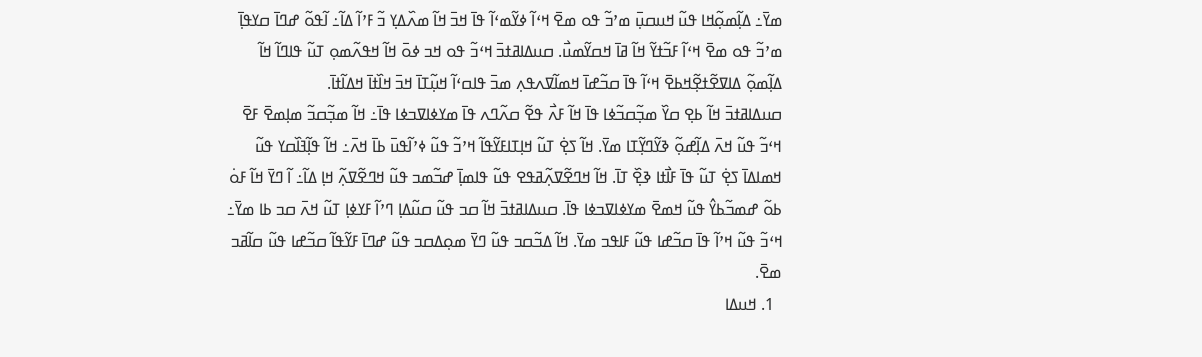ߘߌ߫߸ ߡߊ߲߬ߘߋ߲߬ߞߊ ߟߎ߬ ߞߎߛߎ߲߫ ߘߴߏ߬ ߟߋ ߘߐ߫ ߞߵߊ߬ ߦߌ߬ߘߵߊ߬ ߟߊ߫ ߞߏ߫ ߞߊ߬ ߘߍ߰ߡߌ߲ ߏ߬ ߓߴߊ߬ ߡߊ߬߸ ߊ߬ߟߋ߬ ߝߣߊ߫ ߛߌߟߊ߲߫ ߘߴߏ߬ ߟߋ ߘߐ߫ ߞߵߊ߬ ߓߏ߬ߙߌ߬ ߞߊ߬ ߥߊ߫ ߞߛߌ߬ߘߎ߯. ߛߎߡߊߥߙߏ߫ ߞߵߏ߬ ߟߋ ߞߏ ߦߋ߫ ߞߊ߬ ߞߟߍ߬ߘߋ߲ ߠߎ߬ ߟߊߣߊ߬ ߞߊ߬ ߡߊ߲߬ߘߋ߲߬ ߡߊߜߐ߬ߙߐ߲߬ߞߕߐ߫ ߞߵߊ߬ ߟߊ߫ ߛߏ߬ߝߊ߫ ߞߘߊ߬ߜߍߟߍ߲ ߘߏ߫ ߟߊߛߵߊ߬ ߞߎ߲߬ߠߊ߫ ߞߏ߫ ߞߊ߰ߙߊ߫ ߞߡߊ߬ߙߊ߫.
ߛߎߡߊߥߙߏ߫ ߞߊ߬ ߕߐ߲ ߛߌ߰ ߘߏ߲߬ߛߏ߬ߦߊ ߟߊ߫ ߞߊ߬ ߓߍ߯ ߟߐ߬ ߛߍ߬ߣߍ ߟߊ߫ ߘߌߦߊߜߏߦߊ ߟߊ߫߸ ߞߊ߬ ߘߏ߲߬ߛߏ߬ ߘߊ߲ߘߐ߫ ߓߐ߫ ߞߵߏ߬ ߟߎ߬ ߞߍ߫ ߡߊ߲߬ߝߋ߲߬ ߢߌ߬ߣߌ߲߬ߠߊ ߘߌ߫. ߞߊ߬ ߖߐ߲߭ ߠߎ߬ ߞߊ߲ߠߊߓߌ߬ߟߊ߬ ߞߴߏ߬ ߟߎ߬ ߦߴߊ߬ߟߎ߫ ߕߊ߫ ߞߍ߫߸ ߞߊ߬ ߟߊ߲߬ߔߊ߰ߛߌ ߟߎ߬ ߞߘߊߡߊ߫ ߖߐ߲߭ ߠߎ߬ ߟߊ߫ ߓߊ߯ߙߊ ߢߐ߲߰ ߠߊ߫. ߞߊ߬ ߞߣߐ߬ߜߍ߲߬ߥߟߐ ߟߎ߬ ߟߊߘߊ߲߫ ߝߏ߬ߘߏ ߟߎ߬ ߞߣߐ߬ߜߍ߲߬ ߞߊ߲ ߡߊ߬߸ ߊ߬ ߣߌ߫ ߞߊ߬ ߓߋ߭ ߕߋ߬ ߝߘߏ߬ߕߌ߮ ߟߎ߬ ߞߘߐ߫ ߘߌߦߊߜߏߦߊ ߟߊ߫. ߛߎߡߊߥߙߏ߫ ߞߊ߬ ߛߏ ߟߎ߬ ߛߎ߬ߡߊ߲ ߣߴߊ߬ ߓߌߦߊ߲ ߠߎ߬ ߞߍ߫ ߛߏ ߕߊ ߘߌ߫߸ ߞߵߏ߬ ߟߎ߬ ߞߴߊ߬ ߟߊ߫ ߛߏ߬ߝߊ ߟߎ߬ ߓߊߟߏ ߘߌ߫. ߞߊ߬ ߡߏ߬ߛߏ ߟߎ߬ ߣߌ߫ ߘߋ߲ߡߛߏ ߟߎ߬ ߝߣߊ߫ ߓߌ߬ߟߊ߬ ߛߏ߬ߝߊ ߟߎ߬ ߛߊ߬ߥߏ ߘߐ߫.
  1. ߞߎߡߊ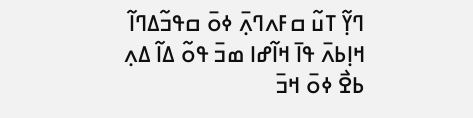ߣߌ߲߬ ߠߎ߬ ߛߓߍߣߍ߲߫ ߦߋ߫ ߛߟߏ߬ߡߣߊ߬ ߞߊ߲ߕߍ߫ ߟߊ߫ ߞߊ߬ߝߊ ߘߏ߫ ߟߋ߬ ߡߊ߬ ߡߍ߲ ߕߐ߯ ߦߋ߫ ߞߏ߫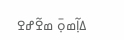ߡߊ߲߬ߘߋ߲߫ ߘߐ߬ߝߐ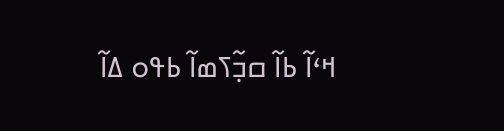ߞߵߊ߬ ߕߊ߬ ߛߏ߲߬ߖߘߊ߬ ߕߟߋ ߡߊ߬